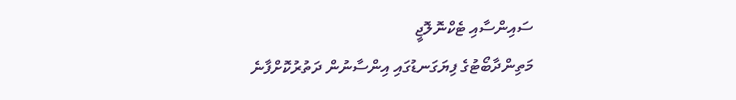ސައިންސާއި ޓެކްނޮލޮޖީ
މަތިންދާބޯޓުގެ ފިޔަގަނޑުގައި އިންސާނުން ދަތުރުކޮށްފާނެ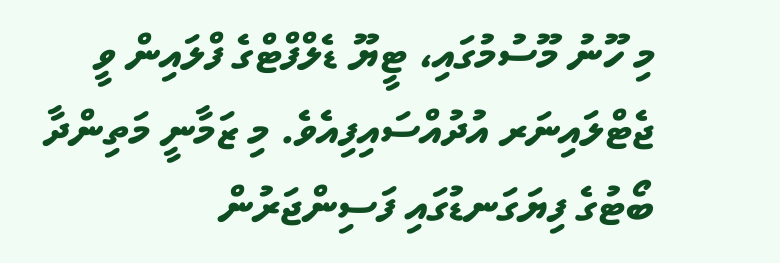މި ހޫނު މޫސުމުގައި، ޓީޔޫ ޑެލްފްޓްގެ ފްލައިން ވީ ޖެޓްލައިނަރ އުދުއްސައިފިއެވެ. މި ޒަމާނީ މަތިންދާ ބޯޓުގެ ފިޔަގަނޑުގައި ފަސިންޖަރުން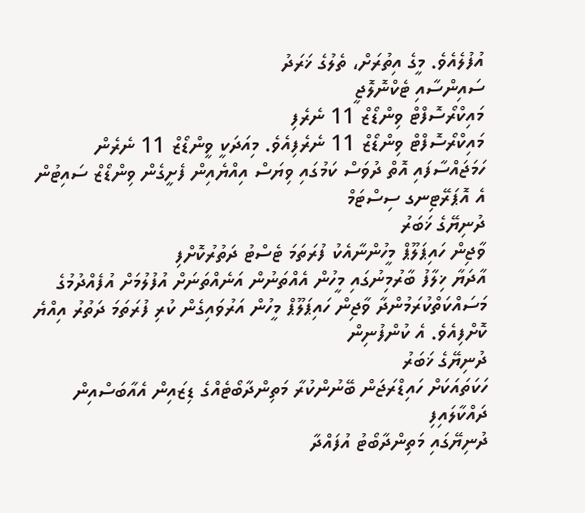އުފުލެއެވެ. މީގެ އިތުރަށް، ތެލުގެ ޚަރަދު
ސައިންސާއި ޓެކްނޮލޮޖީ
މައިކްރޯސޮފްޓް ވިންޑޯޒް 11 ނެރެފި
މައިކްރޯސޮފްޓް ވިންޑޯޒް 11 ނެރެފިއެވެ. މިއަދަކީ ވީންޑޯޒް 11 ނެރެން ހަމަޖައްސާފައި އޮތް ދުވަސް ކަމުގައި ވިޔަސް އިއްޔެއިން ފެށީގެން ވިންޑޯޒް ސައިޓުން އެ އޮޕަރޭޓިނގ ސިސްޓަމް
ދުނިޔޭގެ ޚަބަރު
ވާޖިން ހައިޕަލޫޕް މީހުންނާއެކު ފުރަތަމަ ޓެސްޓު ދަތުރުކޮށްފި
އާދަޔާ ޚިލާފު ބާރުމިނުގައި މީހުން އެއްތަނުން އަނެއްތަނަށް އުފުލުމަށް އުފެއްދުމުގެ މަސައްކަތްކުރަމުންދާ ވާޖިން ހައިޕަލޫޕް މީހުން އަރުވައިގެން ކުރި ފުރަތަމަ ދަތުރު އިއްޔެ ކޮށްފިއެވެ. އެ ކުންފުނިން
ދުނިޔޭގެ ޚަބަރު
ހަކަތައަކަށް ހައިޑްރަޖަން ބޭނުންކުރާ މަތިންދާބޯޓެއްގެ ޑިޒައިން އެއާބަސްއިން ދައްކާލައިފި
ދުނިޔޭގައި މަތިންދާބޯޓު އުފައްދާ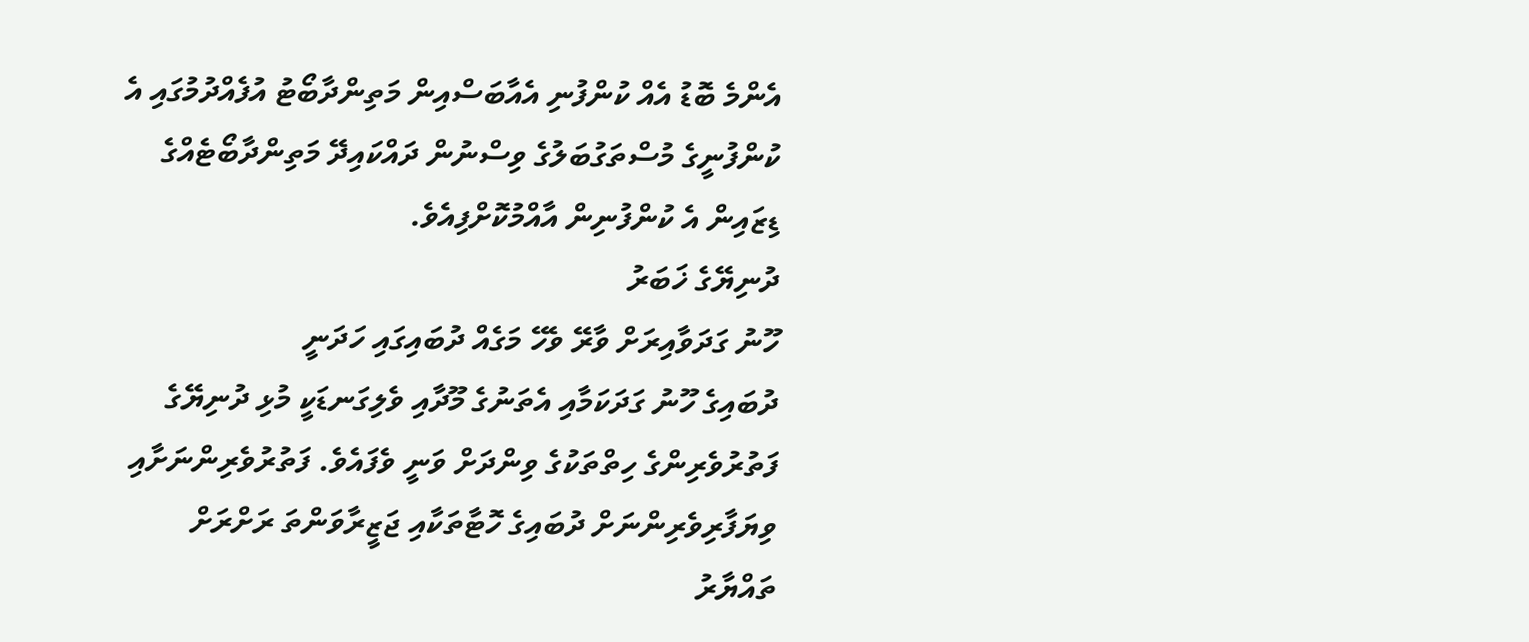އެންމެ ބޮޑު އެއް ކުންފުނި އެއާބަސްއިން މަތިންދާބޯޓު އުފެއްދުމުގައި އެ ކުންފުނީގެ މުސްތަގުބަލުގެ ވިސްނުން ދައްކައިދޭ މަތިންދާބޯޓެއްގެ ޑިޒައިން އެ ކުންފުނިން އާއްމުކޮށްފިއެވެ.
ދުނިޔޭގެ ޚަބަރު
ހޫނު ގަދަވާއިރަށް ވާރޭ ވެހޭ މަގެއް ދުބައިގައި ހަދަނީ
ދުބައިގެ ހޫނު ގަދަކަމާއި އެތަނުގެ މޫދާއި ވެލިގަނޑަކީ މުޅި ދުނިޔޭގެ ފަތުރުވެރިންގެ ހިތްތަކުގެ ވިންދަށް ވަނީ ވެފައެވެ. ފަތުރުވެރިންނަށާއި ވިޔަފާރިވެރިންނަށް ދުބައިގެ ހޮޓާތަކާއި ޖަޒީރާވަންތަ ރަށްރަށް ތައްޔާރު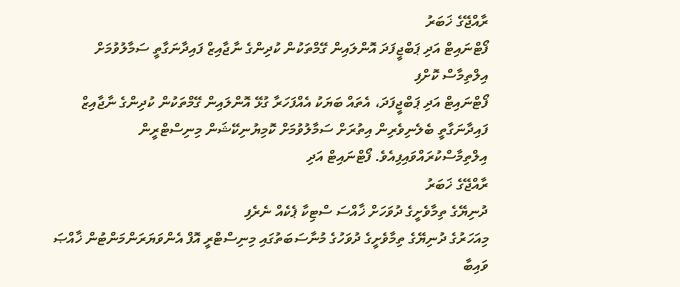ރާއްޖޭގެ ޚަބަރު
ފޯޓްނައިޓް އަދި ޕަބްޖީފަދަ އޮންލައިން ގޭމްތަކުން ކުދިންގެ ނާޖާއިޒް ފައިދާނަގާތީ ސަމާލުވުމަށް އިލްތިމާސް ކޮށްފި
ފޯޓްނައިޓް އަދި ޕަބްޖީފަދަ، އެތައް ބަޔަކު އެއްފަހަރާ ގުޅޭ އޮންލައިން ގޭމްތަކުން ކުދިންގެ ނާޖާއިޒް ފައިދާނަގާތީ ބެލެނިވެރިން އިތުރަށް ސަމާލުވުމަށް ކޮމިޔުނިކޭޝަން މިނިސްޓްރީން އިލްތިމާސްކުރައްވައިފިއެވެ. ފޯޓްނައިޓް އަދި
ރާއްޖޭގެ ޚަބަރު
ދުނިޔޭގެ ތިމާވެށީގެ ދުވަހަށް ޚާއްސަ ސްޓިކާ ޕެކެއް ނެރެފި
މިއަހަރުގެ ދުނިޔޭގެ ތިމާވެށީގެ ދުވަހުގެ މުނާސަބަތުގައި މިނިސްޓްރީ އޮފް އެންވަޔަރަންމަންޓުން ޚާއްޞަ ވައިބާ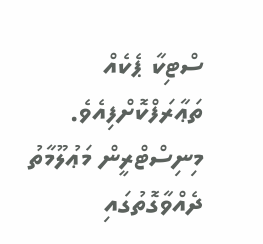ސްޓިކާ ޕެކެއް ތަޢާރަފްކޮށްފިއެވެ. މިނިސްޓްރީން މަޢުލޫމާތު ދެއްވާގޮތުގައި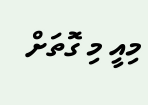މިއީ މި ގޮތަށް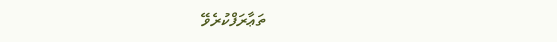ތަޢާރަފްކުރެވޭ